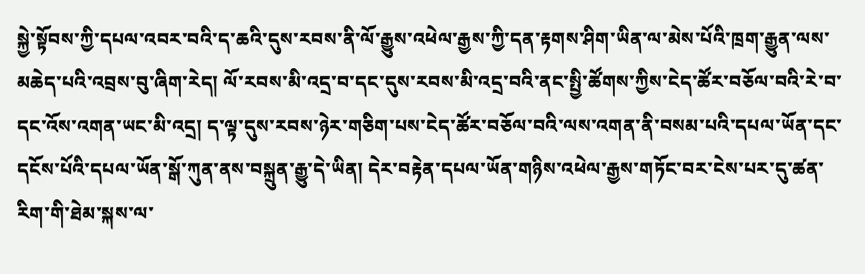སྐྱེ་སྟོབས་ཀྱི་དཔལ་འབར་བའི་ད་ཆའི་དུས་རབས་ནི་ལོ་རྒྱུས་འཕེལ་རྒྱས་ཀྱི་དན་རྟགས་ཤིག་ཡིན་ལ་མེས་པོའི་ཁྲག་རྒྱུན་ལས་མཆེད་པའི་འབྲས་བུ་ཞིག་རེད། ལོ་རབས་མི་འདྲ་བ་དང་དུས་རབས་མི་འདྲ་བའི་ནང་སྤྱི་ཚོགས་ཀྱིས་ངེད་ཚོར་བཅོལ་བའི་རེ་བ་དང་འོས་འགན་ཡང་མི་འདྲ། ད་ལྟ་དུས་རབས་ཉེར་གཅིག་པས་ངེད་ཚོར་བཅོལ་བའི་ལས་འགན་ནི་བསམ་པའི་དཔལ་ཡོན་དང་དངོས་པོའི་དཔལ་ཡོན་སྒོ་ཀུན་ནས་བསྐྲུན་རྒྱུ་དེ་ཡིན། དེར་བརྟེན་དཔལ་ཡོན་གཉིས་འཕེལ་རྒྱས་གཏོང་བར་ངེས་པར་དུ་ཚན་རིག་གི་ཐེམ་སྐས་ལ་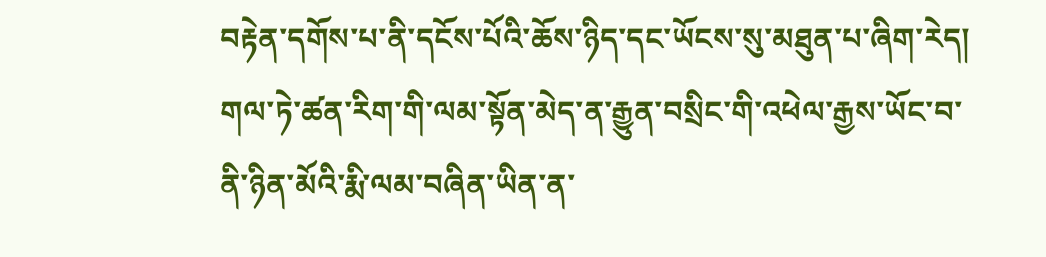བརྟེན་དགོས་པ་ནི་དངོས་པོའི་ཆོས་ཉིད་དང་ཡོངས་སུ་མཐུན་པ་ཞིག་རེད། གལ་ཏེ་ཚན་རིག་གི་ལམ་སྟོན་མེད་ན་རྒྱུན་བསྲིང་གི་འཕེལ་རྒྱས་ཡོང་བ་ནི་ཉིན་མོའི་རྨི་ལམ་བཞིན་ཡིན་ན་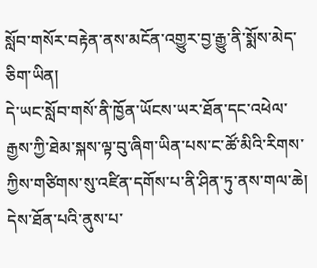སློབ་གསོར་བརྟེན་ནས་མངོན་འགྱུར་བྱ་རྒྱུ་ནི་སྨོས་མེད་ཅིག་ཡིན།
དེ་ཡང་སློབ་གསོ་ནི་ཁྱོན་ཡོངས་ཡར་ཐོན་དང་འཕེལ་རྒྱས་ཀྱི་ཐེམ་སྐས་ལྟ་བུ་ཞིག་ཡིན་པས་ང་ཚོ་མིའི་རིགས་ཀྱིས་གཙིགས་སུ་འཛིན་དགོས་པ་ནི་ཤིན་ཏུ་ནས་གལ་ཆེ། དེས་ཐོན་པའི་ནུས་པ་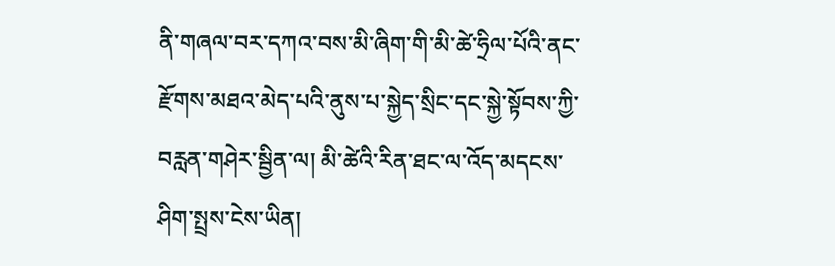ནི་གཞལ་བར་དཀའ་བས་མི་ཞིག་གི་མི་ཚེ་ཧྲིལ་པོའི་ནང་རྫོགས་མཐའ་མེད་པའི་ནུས་པ་སྐྱེད་སྲིང་དང་སྐྱེ་སྟོབས་ཀྱི་བརླན་གཤེར་སྦྱིན་ལ། མི་ཚེའི་རིན་ཐང་ལ་འོད་མདངས་ཤིག་སྤྲས་ངེས་ཡིན།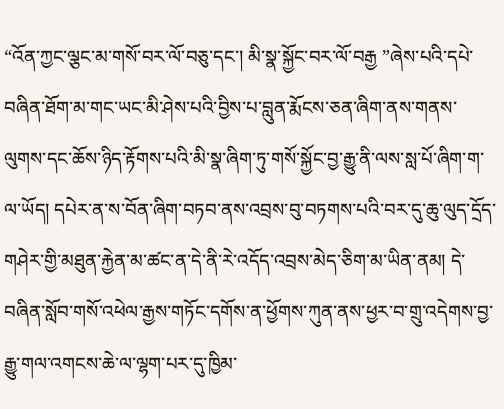“འོན་ཀྱང་ལྕང་མ་གསོ་བར་ལོ་བཅུ་དང་། མི་སྣ་སྐྱོང་བར་ལོ་བརྒྱ ”ཞེས་པའི་དཔེ་བཞིན་ཐོག་མ་གང་ཡང་མི་ཤེས་པའི་བྱིས་པ་བླུན་རྨོངས་ཅན་ཞིག་ནས་གནས་ལུགས་དང་ཆོས་ཉིད་རྟོགས་པའི་མི་སྣ་ཞིག་ཏུ་གསོ་སྐྱོང་བྱ་རྒྱུ་ནི་ལས་སླ་པོ་ཞིག་ག་ལ་ཡོད། དཔེར་ན་ས་བོན་ཞིག་བཏབ་ནས་འབྲས་བུ་བཏགས་པའི་བར་དུ་ཆུ་ལུད་དྲོད་གཤེར་གྱི་མཐུན་རྐྱེན་མ་ཚང་ན་དེ་ནི་རེ་འདོད་འབྲས་མེད་ཅིག་མ་ཡིན་ནམ། དེ་བཞིན་སློབ་གསོ་འཕེལ་རྒྱས་གཏོང་དགོས་ན་ཕྱོགས་ཀུན་ནས་ཕྱར་བ་གྲུ་འདེགས་བྱ་རྒྱུ་གལ་འགངས་ཆེ་ལ་ལྷག་པར་དུ་ཁྱིམ་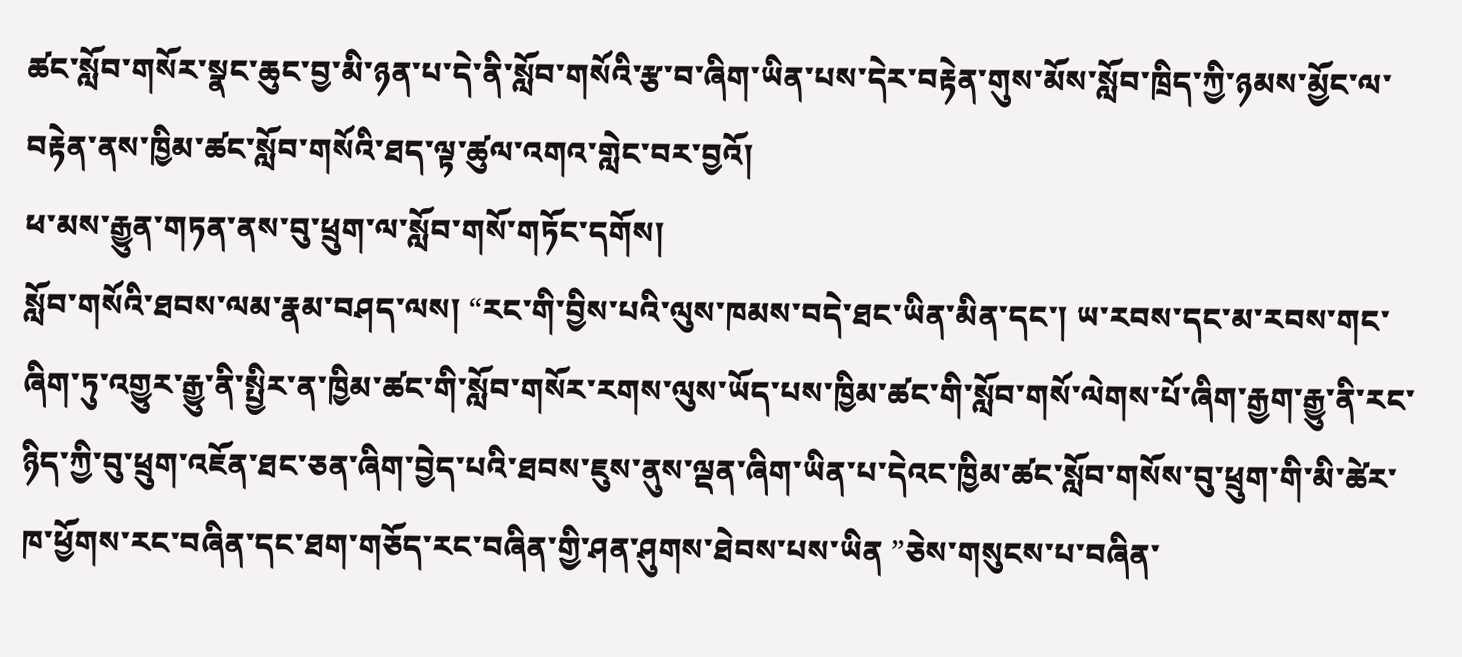ཚང་སློབ་གསོར་སྣང་ཆུང་བྱ་མི་ཉན་པ་དེ་ནི་སློབ་གསོའི་རྩ་བ་ཞིག་ཡིན་པས་དེར་བརྟེན་གུས་མོས་སློབ་ཁྲིད་ཀྱི་ཉམས་མྱོང་ལ་བརྟེན་ནས་ཁྱིམ་ཚང་སློབ་གསོའི་ཐད་ལྟ་ཚུལ་འགའ་གླེང་བར་བྱའོ།
ཕ་མས་རྒྱུན་གཏན་ནས་བུ་ཕྲུག་ལ་སློབ་གསོ་གཏོང་དགོས།
སློབ་གསོའི་ཐབས་ལམ་རྣམ་བཤད་ལས། “རང་གི་བྱིས་པའི་ལུས་ཁམས་བདེ་ཐང་ཡིན་མིན་དང་། ཡ་རབས་དང་མ་རབས་གང་ཞིག་ཏུ་འགྱུར་རྒྱུ་ནི་སྤྱིར་ན་ཁྱིམ་ཚང་གི་སློབ་གསོར་རགས་ལུས་ཡོད་པས་ཁྱིམ་ཚང་གི་སློབ་གསོ་ལེགས་པོ་ཞིག་རྒྱག་རྒྱུ་ནི་རང་ཉིད་ཀྱི་བུ་ཕྲུག་འཇོན་ཐང་ཅན་ཞིག་བྱེད་པའི་ཐབས་ཇུས་ནུས་ལྡན་ཞིག་ཡིན་པ་དེའང་ཁྱིམ་ཚང་སློབ་གསོས་བུ་ཕྲུག་གི་མི་ཚེར་ཁ་ཕྱོགས་རང་བཞིན་དང་ཐག་གཅོད་རང་བཞིན་གྱི་ཤན་ཤུགས་ཐེབས་པས་ཡིན ”ཅེས་གསུངས་པ་བཞིན་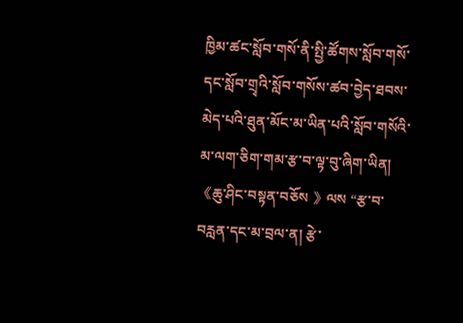ཁྱིམ་ཚང་སློབ་གསོ་ནི་སྤྱི་ཚོགས་སློབ་གསོ་དང་སློབ་གྲྭའི་སློབ་གསོས་ཚབ་བྱེད་ཐབས་མེད་པའི་ཐུན་མོང་མ་ཡིན་པའི་སློབ་གསོའི་མ་ལག་ཅིག་གམ་རྩ་བ་ལྟ་བུ་ཞིག་ཡིན། 《ཆུ་ཤིང་བསྟན་བཅོས 》ལས “རྩ་བ་བརླན་དང་མ་བྲལ་ན། རྩེ་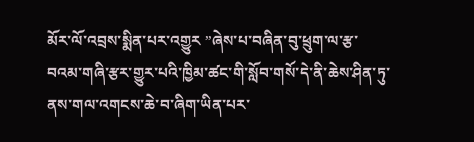མོར་ལོ་འབྲས་སྨིན་པར་འགྱུར ”ཞེས་པ་བཞིན་བུ་ཕྲུག་ལ་རྩ་བའམ་གཞི་རྩར་གྱུར་པའི་ཁྱིམ་ཚང་གི་སློབ་གསོ་དེ་ནི་ཆེས་ཤིན་ཏུ་ནས་གལ་འགངས་ཆེ་བ་ཞིག་ཡིན་པར་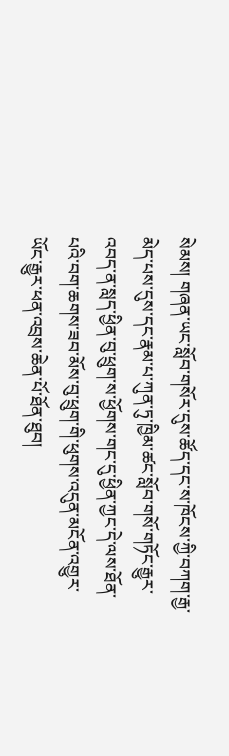སེམས། གཞན་ཡང་སློབ་གསོར་དུས་ཚོད་དང་ས་ཁོངས་ཀྱི་བཀག་རྒྱ་མེད་པས་དུས་དང་རྣམ་པ་ཀུན་ཏུ་ཁྱིམ་ཚང་སློབ་གསོ་གཏོང་རྒྱུར་འབད་ན་སླད་ཕྱིན་བུ་ཕྲུག་ས་ཕྱོགས་གང་དུ་ཕྱིན་ཀྱང་དེ་ལས་ཐོན་པའི་བག་ཆགས་ཟབ་མོས་བུ་ཕྲུག་གི་ཕུགས་འདུན་མངོན་འགྱུར་ཡོང་རྒྱུར་ཕན་འབྲས་ཆེན་པོ་ཐོན་ཐུབ།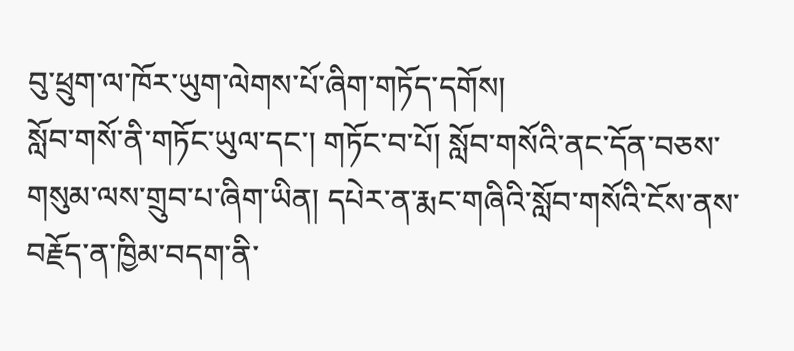བུ་ཕྲུག་ལ་ཁོར་ཡུག་ལེགས་པོ་ཞིག་གཏོད་དགོས།
སློབ་གསོ་ནི་གཏོང་ཡུལ་དང་། གཏོང་བ་པོ། སློབ་གསོའི་ནང་དོན་བཅས་གསུམ་ལས་གྲུབ་པ་ཞིག་ཡིན། དཔེར་ན་རྨང་གཞིའི་སློབ་གསོའི་ངོས་ནས་བརྗོད་ན་ཁྱིམ་བདག་ནི་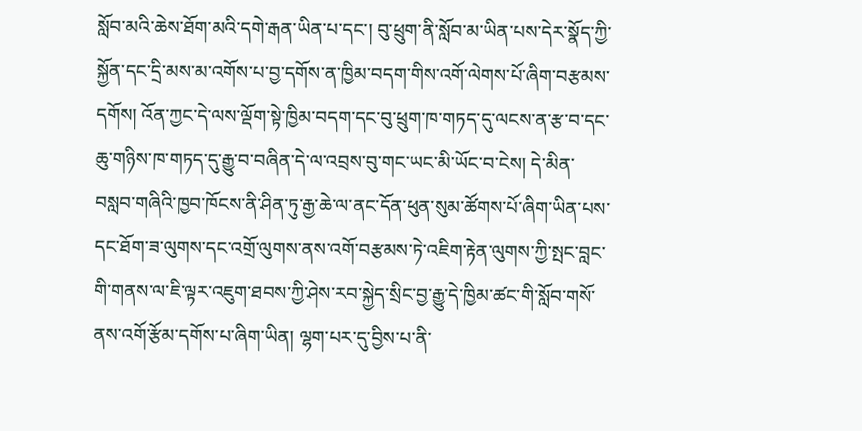སློབ་མའི་ཆེས་ཐོག་མའི་དགེ་རྒན་ཡིན་པ་དང་། བུ་ཕྲུག་ནི་སློབ་མ་ཡིན་པས་དེར་སྣོད་ཀྱི་སྐྱོན་དང་དྲི་མས་མ་འགོས་པ་བྱ་དགོས་ན་ཁྱིམ་བདག་གིས་འགོ་ལེགས་པོ་ཞིག་བརྩམས་དགོས། འོན་ཀྱང་དེ་ལས་ལྡོག་སྟེ་ཁྱིམ་བདག་དང་བུ་ཕྲུག་ཁ་གཏད་དུ་ལངས་ན་རྩ་བ་དང་ཆུ་གཉིས་ཁ་གཏད་དུ་རྒྱུ་བ་བཞིན་དེ་ལ་འབྲས་བུ་གང་ཡང་མི་ཡོང་བ་ངེས། དེ་མིན་བསླབ་གཞིའི་ཁྱབ་ཁོངས་ནི་ཤིན་ཏུ་རྒྱ་ཆེ་ལ་ནང་དོན་ཕུན་སུམ་ཚོགས་པོ་ཞིག་ཡིན་པས་དང་ཐོག་ཟ་ལུགས་དང་འགྲོ་ལུགས་ནས་འགོ་བརྩམས་ཏེ་འཇིག་རྟེན་ལུགས་ཀྱི་སྤང་བླང་གི་གནས་ལ་ཇི་ལྟར་འཇུག་ཐབས་ཀྱི་ཤེས་རབ་སྐྱེད་སྲིང་བྱ་རྒྱུ་དེ་ཁྱིམ་ཚང་གི་སློབ་གསོ་ནས་འགོ་རྩོམ་དགོས་པ་ཞིག་ཡིན། ལྷག་པར་དུ་བྱིས་པ་ནི་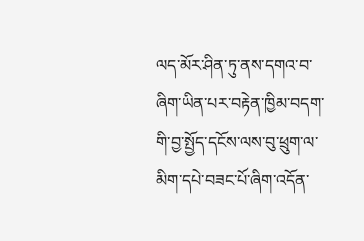ལད་མོར་ཤིན་ཏུ་ནས་དགའ་བ་ཞིག་ཡིན་པར་བརྟེན་ཁྱིམ་བདག་གི་བྱ་སྤྱོད་དངོས་ལས་བུ་ཕྲུག་ལ་མིག་དཔེ་བཟང་པོ་ཞིག་འདོན་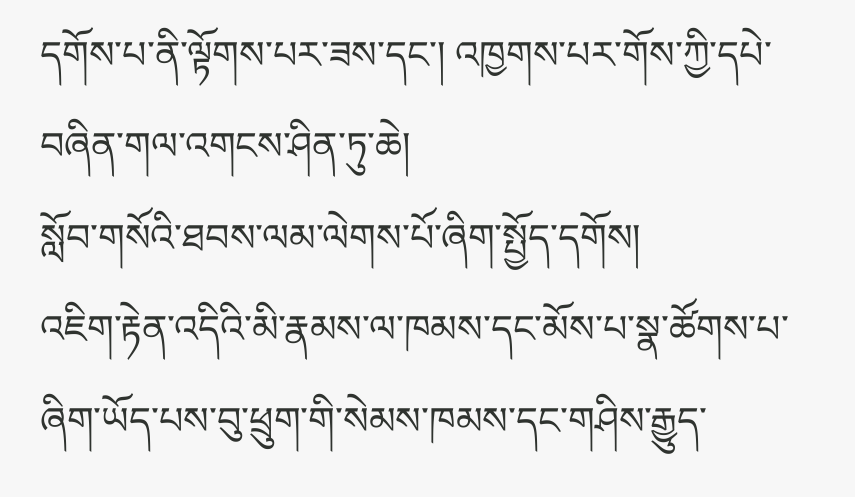དགོས་པ་ནི་ལྟོགས་པར་ཟས་དང་། འཁྱགས་པར་གོས་ཀྱི་དཔེ་བཞིན་གལ་འགངས་ཤིན་ཏུ་ཆེ།
སློབ་གསོའི་ཐབས་ལམ་ལེགས་པོ་ཞིག་སྤྱོད་དགོས།
འཇིག་རྟེན་འདིའི་མི་རྣམས་ལ་ཁམས་དང་མོས་པ་སྣ་ཚོགས་པ་ཞིག་ཡོད་པས་བུ་ཕྲུག་གི་སེམས་ཁམས་དང་གཤིས་རྒྱུད་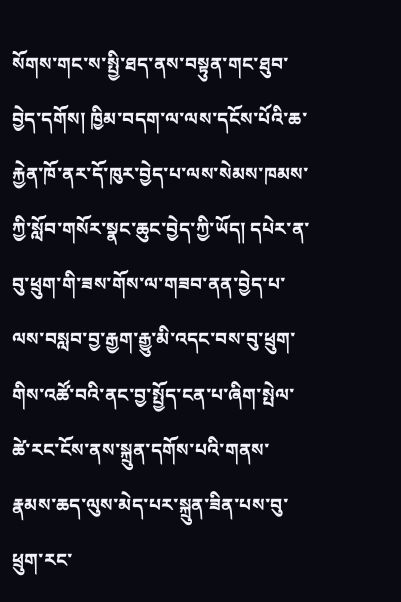སོགས་གང་ས་སྤྱི་ཐད་ནས་བསྟུན་གང་ཐུབ་བྱེད་དགོས། ཁྱིམ་བདག་ལ་ལས་དངོས་པོའི་ཆ་རྐྱེན་ཁོ་ནར་དོ་ཁུར་བྱེད་པ་ལས་སེམས་ཁམས་ཀྱི་སློབ་གསོར་སྣང་ཆུང་བྱེད་ཀྱི་ཡོད། དཔེར་ན་བུ་ཕྲུག་གི་ཟས་གོས་ལ་གཟབ་ནན་བྱེད་པ་ལས་བསླབ་བྱ་རྒྱག་རྒྱུ་མི་འདང་བས་བུ་ཕྲུག་གིས་འཚོ་བའི་ནང་བྱ་སྤྱོད་ངན་པ་ཞིག་སྤེལ་ཚེ་རང་ངོས་ནས་སྐྲུན་དགོས་པའི་གནས་རྣམས་ཆད་ལུས་མེད་པར་སྐྲུན་ཟིན་པས་བུ་ཕྲུག་རང་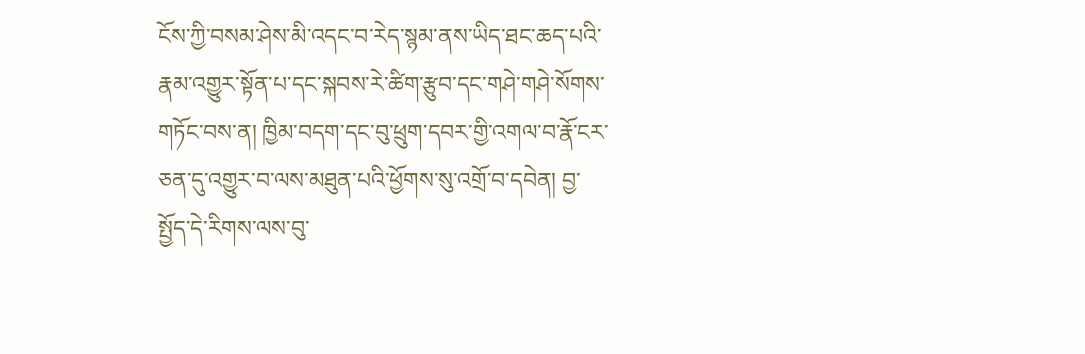ངོས་ཀྱི་བསམ་ཤེས་མི་འདང་བ་རེད་སྙམ་ནས་ཡིད་ཐང་ཆད་པའི་རྣམ་འགྱུར་སྟོན་པ་དང་སྐབས་རེ་ཚིག་རྩུབ་དང་གཤེ་གཤེ་སོགས་གཏོང་བས་ན། ཁྱིམ་བདག་དང་བུ་ཕྲུག་དབར་གྱི་འགལ་བ་རྣོ་ངར་ཅན་དུ་འགྱུར་བ་ལས་མཐུན་པའི་ཕྱོགས་སུ་འགྲོ་བ་དབེན། བྱ་སྤྱོད་དེ་རིགས་ལས་བུ་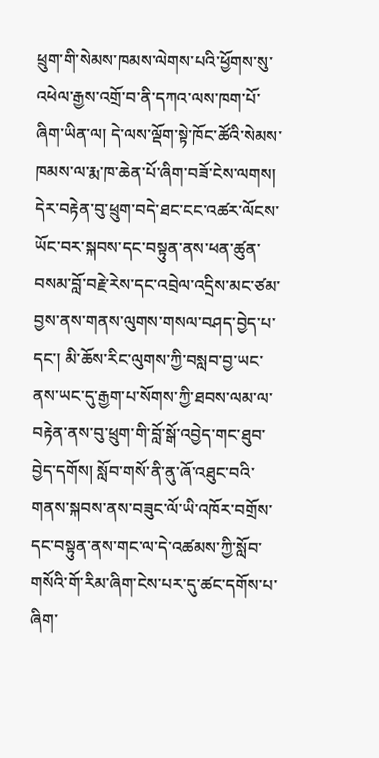ཕྲུག་གི་སེམས་ཁམས་ལེགས་པའི་ཕྱོགས་སུ་འཕེལ་རྒྱས་འགྲོ་བ་ནི་དཀའ་ལས་ཁག་པོ་ཞིག་ཡིན་ལ། དེ་ལས་ལྡོག་སྟེ་ཁོང་ཚོའི་སེམས་ཁམས་ལ་རྨ་ཁ་ཆེན་པོ་ཞིག་བཟོ་ངེས་ལགས། དེར་བརྟེན་བུ་ཕྲུག་བདེ་ཐང་ངང་འཚར་ལོངས་ཡོང་བར་སྐབས་དང་བསྟུན་ནས་ཕན་ཚུན་བསམ་བློ་བརྗེ་རེས་དང་འབྲེལ་འདྲིས་མང་ཙམ་བྱས་ནས་གནས་ལུགས་གསལ་བཤད་བྱེད་པ་དང་། མི་ཆོས་རིང་ལུགས་ཀྱི་བསླབ་བྱ་ཡང་ནས་ཡང་དུ་རྒྱག་པ་སོགས་ཀྱི་ཐབས་ལམ་ལ་བརྟེན་ནས་བུ་ཕྲུག་གི་བློ་སྒོ་འབྱེད་གང་ཐུབ་བྱེད་དགོས། སློབ་གསོ་ནི་ནུ་ཞོ་འཐུང་བའི་གནས་སྐབས་ནས་བཟུང་ལོ་ཡི་འཁོར་བགྲོས་དང་བསྟུན་ནས་གང་ལ་དེ་འཚམས་ཀྱི་སློབ་གསོའི་གོ་རིམ་ཞིག་ངེས་པར་དུ་ཚང་དགོས་པ་ཞིག་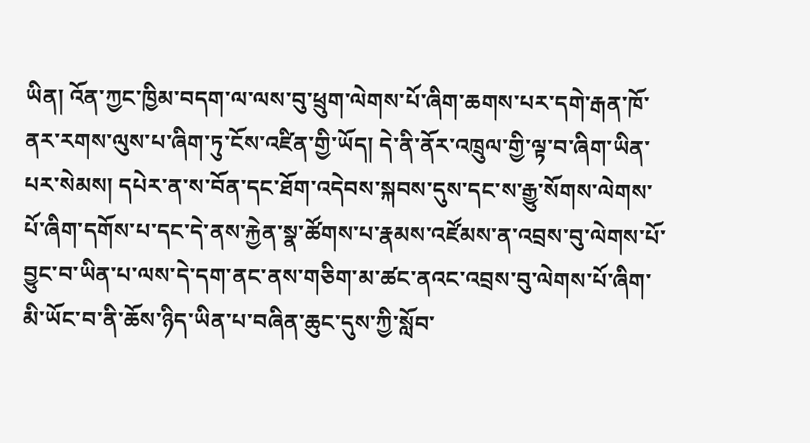ཡིན། འོན་ཀྱང་ཁྱིམ་བདག་ལ་ལས་བུ་ཕྲུག་ལེགས་པོ་ཞིག་ཆགས་པར་དགེ་རྒན་ཁོ་ནར་རགས་ལུས་པ་ཞིག་ཏུ་ངོས་འཛིན་གྱི་ཡོད། དེ་ནི་ནོར་འཁྲུལ་གྱི་ལྟ་བ་ཞིག་ཡིན་པར་སེམས། དཔེར་ན་ས་བོན་དང་ཐོག་འདེབས་སྐབས་དུས་དང་ས་རྒྱུ་སོགས་ལེགས་པོ་ཞིག་དགོས་པ་དང་དེ་ནས་རྐྱེན་སྣ་ཚོགས་པ་རྣམས་འཛོམས་ན་འབྲས་བུ་ལེགས་པོ་བྱུང་བ་ཡིན་པ་ལས་དེ་དག་ནང་ནས་གཅིག་མ་ཚང་ནའང་འབྲས་བུ་ལེགས་པོ་ཞིག་མི་ཡོང་བ་ནི་ཆོས་ཉིད་ཡིན་པ་བཞིན་ཆུང་དུས་ཀྱི་སློབ་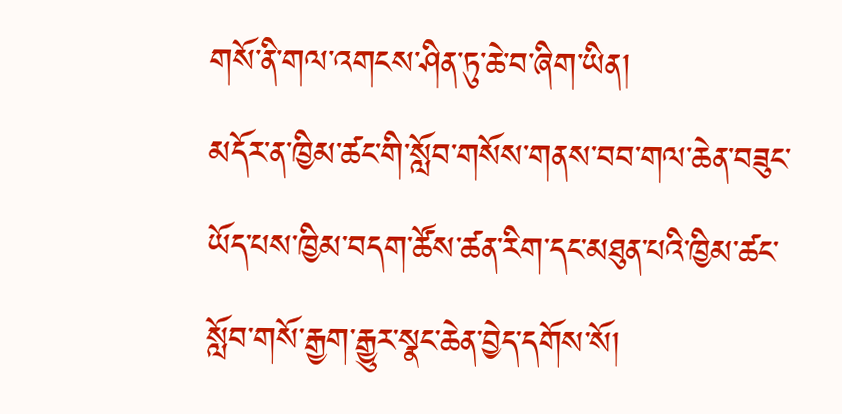གསོ་ནི་གལ་འགངས་ཤིན་ཏུ་ཆེ་བ་ཞིག་ཡིན།
མདོར་ན་ཁྱིམ་ཚང་གི་སློབ་གསོས་གནས་བབ་གལ་ཆེན་བཟུང་ཡོད་པས་ཁྱིམ་བདག་ཚོས་ཚན་རིག་དང་མཐུན་པའི་ཁྱིམ་ཚང་སློབ་གསོ་རྒྱག་རྒྱུར་སྣང་ཆེན་བྱེད་དགོས་སོ།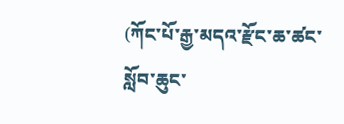(ཀོང་པོ་རྒྱ་མདའ་རྫོང་ཆ་ཚང་སློབ་ཆུང་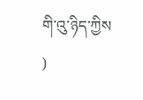གི་འུ་ཉིད་ཀྱིས )